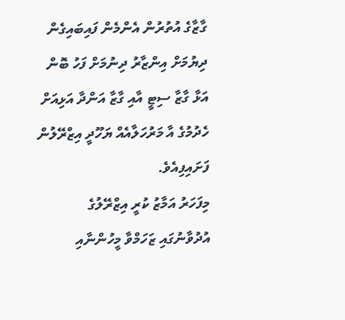ގާޒާގެ އުތުރުން އެންމެން ފައިބައިގެން ދިޔުމަށް އިންޒާރު ދިނުމަށް ފަހު ބޮން އަޅާ ގާޒާ ސިޓީ އާއި ގާޒާ އަންދާ އަޅިއަށް ހެދުމުގެ އާ މަރުހަލާއެއް ޔަހޫދީ އިޒްރޭލުން ފަށައިފިއެވެ.
މިފަހަރު އަމާޒު ކުރީ އިޒްރޭލުގެ އުދުވާނުގައި ޒަހަމްވާ މީހުންނާއި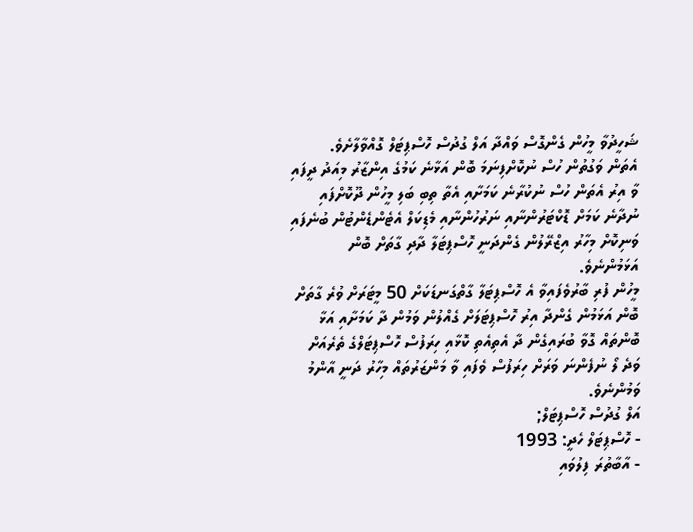ޝަހީދުވާ މީހުން ގެންގޮސް ވައްދާ އަލް ގުދުސް ހޮސްޕިޓަލް ގޮއްވާލާށެވެ.
އެތަން ވަގުތުން ހުސް ނުކޮށްފިނަމަ ބޮން އަޅާނެ ކަމުގެ އިންޒާރު މިއަދު ދީފައި ވާ އިރު އެތަން ހުސް ނުކުރާނެ ކަމަށާއި އެތާ ތިބި ބަލި މީހުން ދޫކޮށްފައި ނުދާނެ ކަމަށް ޑޮކްޓަރުންނާއި ނަރުހުންނާއި މެޑިކަލް އެޓެންޑެންޓުން ބުނެފައި ވަނިކޮށް މިހާރު އިޒްރޭލުން ގެންދަނީ ހޮސްޕިޓަލާ ދާދި ގާތަށް ބޮން އަޅަމުންނެވެ.
މީހުން ފުރި ބާރުވެފައިވާ އެ ހޮސްޕިޓަލާ ގާތްގަނޑަކަށް 50 މީޓަރަށް ވުރެ ގާތަށް ބޮން އަޅަމުން ގެންދާ އިރު ހޮސްޕިޓަލަށް ގެއްލުން ވަމުން ދާ ކަމަށާއި އަޅާ ބޮންތައް ގޮވާ ބުރައިގެން ދާ އެތިއެތި ކޮޅާއި ހިރަފުސް ހޮސްޕިޓަލްގެ ތެރެއަށް ވަދެ ލޯ ނުފެންނަ ވަރަށް ހިރަފުސް ވެފައި ވާ މަންޒަރުތައް މިހާރު ދަނީ އާންމު ވަމުންނެވެ.
އަލް ގުދުސް ހޮސްޕިޓަލް;
- ހޮސްޕިޓަލް ހެދީ: 1993
- އާބާތުރަ ފިލުވައި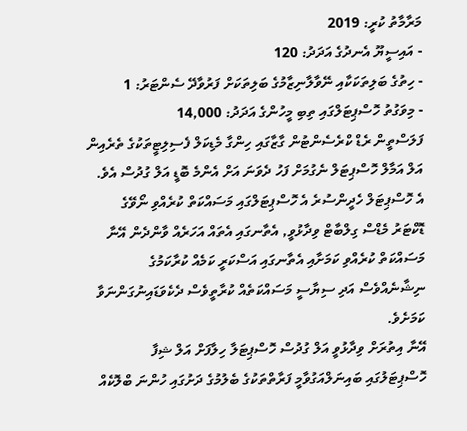މަރާމާތު ކުރީ: 2019
- އައިސީޔޫ އެނދުގެ އަދަދު: 120
- ހިތުގެ ބަލިތަކަކާއި ނޭވާލާނިޒާމުގެ ބަލިތަކަށް ފަރުވާދޭ ސެންޓަރު: 1
- މިވަގުތު ހޮސްޕިޓަލްގައި ތިބި މީހުންގެ އަދަދު: 14,000
ފަލަސްތީން ރެޑް ކްރެސެންޓުން ގާޒާގައި ހިންގާ މެޑިކަލް ފެސިލިޓީތަކުގެ ތެރެއިން އަލް އަމާލް ހޮސްޕިޓަލް ނެގުމަށް ފަހު ދެވަނަ އަށް އެންމެ ބޮޑީ އަލް ގުދުސް އެވެ.
އެ ހޮސްޕިޓަލް ހެދީންސުރެ އެ ހޮސްޕިޓަލްގައި މަސައްކަތް ކުރެއްވި ނޯވޭގެ ޑޮކްޓަރު މެޑްސް ގިލްބާޓް ވިދާޅުވީ, އެތާނގައި އެތައް އަހަރެއް ވާންދެން އޭނާ މަސައްކަތް ކުރެއްވި ކަމަށާއި އެތާނގައި އަސްކަރީ ކަމެއް ކުރާކަމުގެ ނިޝާނެއްވެސް އަދި ސިޔާސީ މަސައްކަތެއް ކުރާތީވެސް ދެކެވަޑައިނުގަންނަވާ ކަމަށެވެ.
އޭނާ އިތުރަށް ވިދާޅުވީ އަލް ގުދުސް ހޮސްޕިޓަލާ ހިލާފަށް އަލް ޝިފާ ހޮސްޕިޓަލުގައި ބައިނަލްއަގުވާމީ ފަރާތްތަކުގެ ބެލުމުގެ ދަށުގައި ހުންނަ ބްލޮކެއް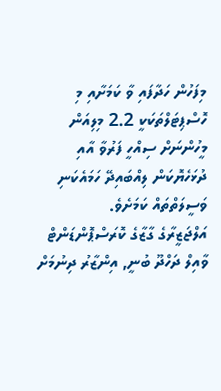މިފަހުން ހަދާފައި ވާ ކަމަށާއި މި ހޮސްޕިޓަލްތަކަކީ 2.2 މިލިއަން މީހުންނަށް ސިއްހީ ފަރުވާ އާއި ދުޅަހެޔޮކަން ލިއްބައިދޭ ހަމައެކަނި ވަސީލަތްތައް ކަމަށެވެ.
އަލްޖަޒީރާގެ ގާޒާގެ ކޮރަސްޕޮންޑަންޓް ވާއިލް ދަހްދޫ ބުނީ, އިންޒާރު ދިނުމަށް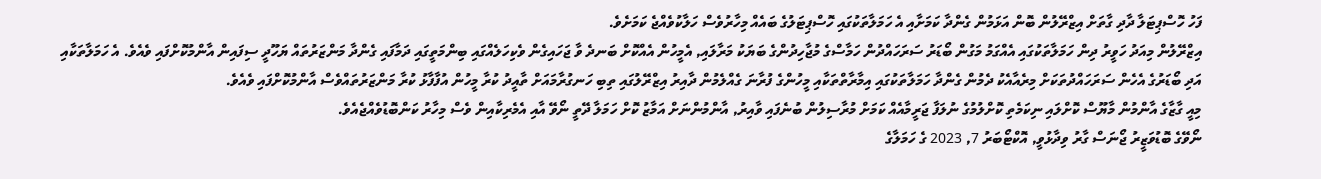ފަހު ހޮސްޕިޓަލާ ދާދި ގާތަށް އިޒްރޭލުން ބޮން އަޅަމުން ގެންދާ ކަމަށާއި އެ ހަމަލާތަކުގައި ހޮސްޕިޓަލުގެ ބައެއް މިހާރުވެސް ހަލާކުވެއްޖެ ކަމަށެވެ.
އިޒްރޭލުން މިއަދު ހަވީރު ދިން ހަމަލާތަކުގައި އެއްގަމު މަގުން ބޯޑަރު ސަރަހައްދުން ހަމާސްގެ މުޖާހިދުންގެ ބަޔަކު މަރާލައި, އެމީހުން އެއްކޮށް ބަނދެ ވާ ޖަހައިގެން ވެކިހަލެއްގައި ބިންމަތީގައި ދަމާފައި ގެންދާ މަންޒަރުތައް ޔަހޫދީ ސިފައިން އާންމުކޮށްފައި ވެއެވެ. އެ ހަމަލާތަކާއި އަދި ބޯޑަރުގެ އެހެން ސަރަހައްދުތަކަށް މިރެއާއެކު ދެމުން ގެންދާ ހަމަލާތަކުގައި އިމާރާތްތަކާއި މީހުންގެ ފުރާނަ ގެއްލެމުން ދާއިރު އިޒްރޭލުގައި ތިބި ހަނގުރާމައަށް ތާއީދު ކުރާ މީހުން އުފާފާޅު ކުރާ މަންޒަރުތައްވެސް އާންމުކޮށްފައި ވެއެވެ.
މިއީ ގާޒާގެ އާންމުން މާޔޫސް ކޮށްލައި ނިކަމެތި ކޮށްލުމުގެ ނުލަފާ ޖަރީމާއެއް ކަމަށް މުރާސިލުން ބުނެފައި ވާއިރު, އާންމުންނަށް އަމާޒު ކޮށް ހަމަލާ ދޭތީ ނޯވޭ އާއި އެމެރިކާއިން ވެސް މިހާރު ކަންބޮޑުވެއްޖެއެވެ.
ނޯވޭގެ ބޮޑުވަޒީރު ޖޯނަސް ގާރު ވިދާޅުވީ, އޮކްޓޯބަރު 7, 2023 ގެ ހަމަލާގެ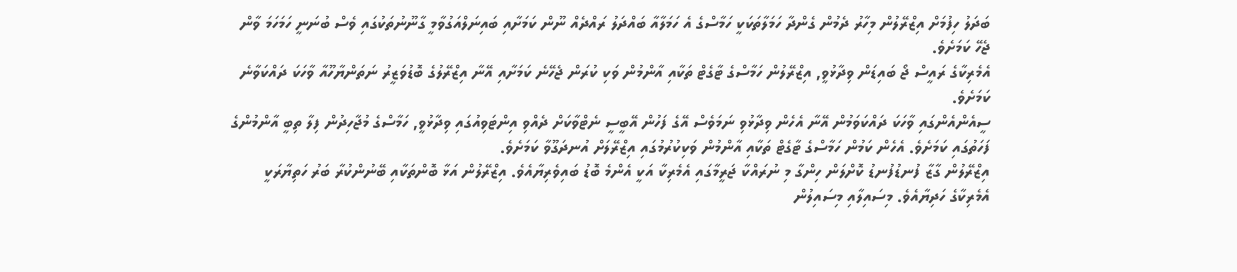ބަދަލު ހިފުމަށް އިޒްރޭލުން މިހާރު ދެމުން ގެންދާ ހަމަލާތަކަކީ ހަމާސްގެ އެ ހަމަލާއާ ބައްދަލު ރައްދެއް ނޫން ކަމަށާއި ބައިނަލްއަގުވާމީ ގާނޫނުތަކުގައި ވެސް ބުނަނީ ހަމަހަމަ ވާން ޖެހޭ ކަމަށެވެ.
އެމެރިކާގެ ރައީސް ޖޯ ބައިޑަން ވިދާޅުވީ, އިޒްރޭލުން ހަމާސްގެ ޓާގެޓް ތަކާއި އާންމުން ވަކި ކުރަން ޖެހޭނެ ކަމަށާއި އޭނާ އިޒްރޭލުގެ ބޮޑުވަޒީރު ނަތަންޔާހޫއާ ވާހަކަ ދައްކަވާނެ ކަމަށެވެ.
ސީއެންއެންގައި ވާހަކަ ދައްކަވަމުން އޭނާ އެހެން ވިދާޅުވި ނަމަވެސް އޭގެ ފަހުން އޭބީސީ ނެޓްވާކަށް ދެއްވި އިންޓަވިއުގައި ވިދާޅުވީ, ހަމާސްގެ މުޖާހިދުން ފިލާ ތިބީ އާންމުންގެ ފަހަތުގައި ކަމަށެވެ. އެހެން ކަމުން ހަމާސްގެ ޓާގެޓް ތަކާއި އާންމުން ވަކިކުރުމުގައި އިޒްރޭލަށް އުނދަގޫވާ ކަމަށެވެ.
އިޒްރޭލުން ގާޒާ ފުނޑުފުނޑު ކޮށްލަން ހިންގާ މި ނުރައްކާ ޖަރީމާގައި އެމެރިކާ އަކީ އެންމެ ބޮޑު ބައިވެރިޔާއެވެ. އިޒްރޭލުން އަޅާ ބޮންތަކާއި ބޭނުންކުރާ ބަރު ހަތިޔާރަކީ އެމެރިކާގެ ހަދިޔާއެވެ. މިސައިލާއި މިސައިލުން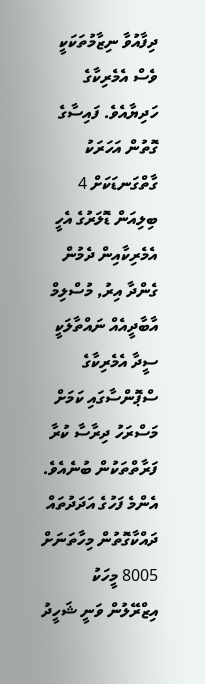ދިފާއުވާ ނިޒާމުތަކަކީ ވެސް އެމެރިކާގެ ހަދިޔާއެވެ. ފައިސާގެ ގޮތުން އަހަރަކު ގާތްގަނޑަކަށް 4 ބިލިއަން ޑޮލަރުގެ އެހީ އެމެރިކާއިން ދެމުން ގެންދާ އިރު, މުސްލިމް އާބާދީއެއް ނައްތާލަކީ ސީދާ އެމެރިކާގެ ސްޕޮންސާގައި ކަމަށް މަސްރަހު ދިރާސާ ކުރާ ފަރާތްތަކުން ބުނެއެވެ.
އެންމެ ފަހުގެ އަދަދުތައް ދައްކާގޮތުން މިހާތަނަށް 8005 މީހަކު އިޒްރޭލުން ވަނީ ޝަހީދު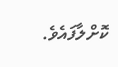ކޮށްލާފައެވެ.